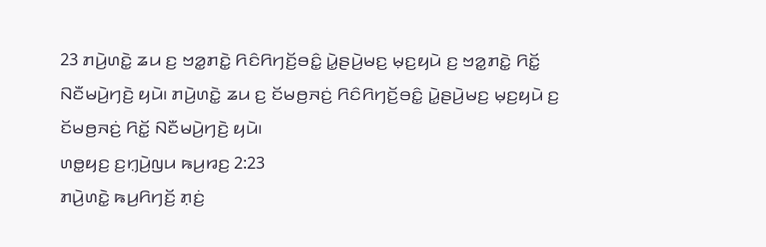23 ꤊꤣꤧ꤬ꤛꤢꤧ꤭ ꤘꤣ ꤢ꤬ ꤠꤤ꤭ꤊꤢꤧ꤭ ꤖꤢꤨꤖꤚꤢꤩ꤬ꤋꤢꤨ꤭ ꤣꤧ꤭ꤔꤣꤧ꤬ꤗꤢ꤬ ꤗ꤫ꤢ꤬ꤟꤣꤧ ꤢ꤬ ꤠꤤ꤭ꤊꤢꤧ꤭ ꤖꤢꤩ꤭ ꤡꤢꤪꤗꤣꤧ꤬ꤚꤢꤧ꤬ ꤟꤣꤧ꤯ ꤊꤣꤧ꤬ꤛꤢꤧ꤭ ꤘꤣ ꤢ꤬ ꤢꤩꤗꤥ꤬ꤏꤢꤦ꤬ ꤖꤢꤨꤖꤚꤢꤩ꤬ꤋꤢꤨ꤭ ꤣꤧ꤭ꤔꤣꤧ꤬ꤗꤢ꤬ ꤗ꤫ꤢ꤬ꤟꤣꤧ ꤢ꤬ ꤢꤩꤗꤥ꤬ꤏꤢꤦ꤬ ꤖꤢꤩ꤭ ꤡꤢꤪꤗꤣꤧ꤬ꤚꤢꤧ꤬ ꤟꤣꤧ꤯
ꤛꤥ꤭ꤟꤢ꤬ ꤢ꤬ꤚ꤫ꤣꤧ꤬ꤜꤣ ꤒꤣ꤬ꤙꤢ꤬ 2:23
ꤊꤣꤧ꤬ꤛꤢꤧ꤭ ꤒꤣ꤬ꤖꤚꤢꤩ꤬ ꤊ꤫ꤢꤦ꤬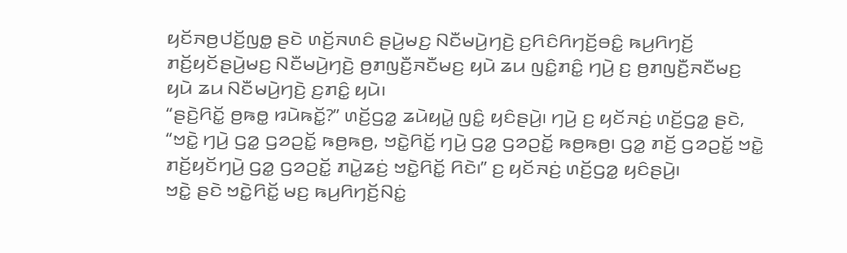ꤟꤢꤩꤏꤥ꤬ꤓꤢꤩ꤬ꤜꤥ꤭ ꤔꤢꤧ ꤛꤢꤩ꤬ꤏꤛꤢꤨ ꤔꤣꤧ꤬ꤗꤢ꤬ ꤡꤢꤪꤗꤣꤧ꤬ꤚꤢꤧ꤬ ꤢ꤬ꤖꤢꤨꤖꤚꤢꤩ꤬ꤋꤢꤨ꤭ ꤒꤣ꤬ꤖꤚꤢꤩ꤬ ꤊꤢꤩ꤬ꤟꤢꤩꤔꤣꤧ꤬ꤗꤢ꤬ ꤡꤢꤪꤗꤣꤧ꤬ꤚꤢꤧ꤬ ꤥ꤬ꤊꤜꤢꤪ꤬ꤏꤢꤪꤗꤢ꤬ ꤟꤣꤧ ꤘꤣ ꤜꤢꤨ꤭ꤊꤢꤨ꤭ ꤚꤣꤧ꤬ ꤢ꤬ ꤥ꤬ꤊꤜꤢꤪ꤬ꤏꤢꤪꤗꤢ꤬ ꤟꤣꤧ ꤘꤣ ꤡꤢꤪꤗꤣꤧ꤬ꤚꤢꤧ꤬ ꤢ꤬ꤊꤢꤨ꤭ ꤟꤣꤧ꤯
“ꤔꤢꤧ꤬ꤖꤢꤩ꤭ ꤥ꤬ꤒꤥ꤭ ꤙꤣꤧꤒꤢꤩ꤭?” ꤛꤢꤩ꤬ꤞꤤ꤭ ꤘꤣꤧꤟꤣꤧ꤭ ꤜꤢꤨ꤭ ꤟꤢꤨꤔꤣꤧ꤬꤯ ꤚꤣꤧ꤬ ꤢ꤬ ꤟꤢꤩꤏꤢꤦ꤬ ꤛꤢꤩ꤬ꤞꤤ꤭ ꤔꤢꤧ, “ꤠꤢꤧ꤭ ꤚꤣꤧ꤬ ꤞꤤ꤭ ꤞꤤꤑꤢꤩ꤭ ꤒꤥ꤬ꤒꤥ꤬, ꤠꤢꤧ꤭ꤖꤢꤩ꤭ ꤚꤣꤧ꤬ ꤞꤤ꤭ ꤞꤤꤑꤢꤩ꤭ ꤒꤥ꤬ꤒꤥ꤬꤯ ꤞꤤ꤭ ꤊꤢꤩ꤬ ꤞꤤꤑꤢꤩ꤭ ꤠꤢꤧ꤭ ꤊꤢꤩ꤬ꤟꤢꤩꤚꤣꤧ꤬ ꤞꤤ꤭ ꤞꤤꤑꤢꤩ꤭ ꤊꤣꤧ꤭ꤘꤢꤦ꤬ ꤠꤢꤧ꤭ꤖꤢꤩ꤭ ꤖꤢꤧ꤯” ꤢ꤬ ꤟꤢꤩꤏꤢꤦ꤬ ꤛꤢꤩ꤬ꤞꤤ꤭ ꤟꤢꤨꤔꤣꤧ꤬꤯
ꤠꤢꤧ꤭ ꤔꤢꤧ ꤠꤢꤧ꤭ꤖꤢꤩ꤭ ꤗꤢ꤬ ꤒꤣ꤬ꤖꤚꤢꤩ꤬ꤡꤢꤦ꤭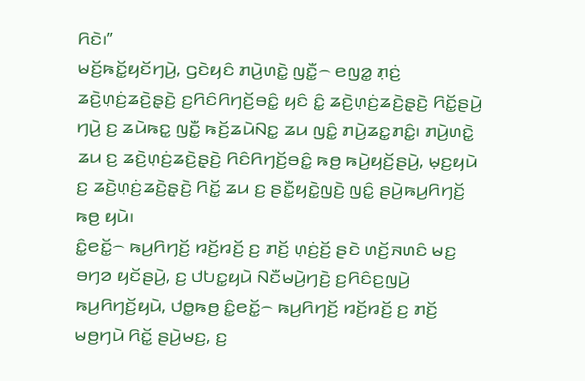ꤖꤢꤧ꤯”
ꤗꤢꤩ꤬ꤒꤢꤩ꤭ꤟꤢꤩꤚꤣꤧ꤬, ꤞꤢꤧꤟꤢꤨ ꤊꤣꤧ꤬ꤛꤢꤧ꤭ ꤜꤢꤪ꤭꤮ ꤕꤜꤤ꤭ ꤊ꤫ꤢꤦ꤬ ꤘꤢꤧ꤬ꤛ꤫ꤢꤦ꤬ꤘꤢꤧ꤬ꤔ꤫ꤢꤧ꤬ ꤢ꤬ꤖꤢꤨꤖꤚꤢꤩ꤬ꤋꤢꤨ꤭ ꤟꤢꤨ ꤢꤨ꤭ ꤘꤢꤧ꤬ꤛ꤫ꤢꤦ꤬ꤘꤢꤧ꤬ꤔ꤫ꤢꤧ꤬ ꤖꤢꤩ꤭ꤔꤣꤧ꤬ ꤚꤣꤧ꤬ ꤢ꤬ ꤘꤣꤧꤒꤢ꤭ ꤜꤢꤪ꤭ ꤒꤢꤩ꤬ꤘꤣꤧꤡꤢ꤭ ꤘꤣ ꤜꤢꤨ꤭ ꤊꤣꤧ꤬ꤘꤢ꤭ꤊꤢꤨ꤭꤯ ꤊꤣꤧ꤬ꤛꤢꤧ꤭ ꤘꤣ ꤢ꤬ ꤘꤢꤧ꤬ꤛ꤫ꤢꤦ꤬ꤘꤢꤧ꤬ꤔ꤫ꤢꤧ꤬ ꤖꤢꤨꤖꤚꤢꤩ꤬ꤋꤢꤨ꤭ ꤒꤥ꤬ ꤒꤣꤧ꤬ꤟꤢꤩ꤬ꤔꤣꤧ꤬, ꤗ꤫ꤢ꤬ꤟꤣꤧ ꤢ꤬ ꤘꤢꤧ꤬ꤛ꤫ꤢꤦ꤬ꤘꤢꤧ꤬ꤔ꤫ꤢꤧ꤬ ꤖꤢꤩ꤭ ꤘꤣ ꤢ꤬ ꤔꤢꤪ꤭ꤟꤢꤧ꤭ꤜꤢꤧ꤬ ꤜꤢꤨ꤭ ꤔꤣꤧ꤬ꤒꤣ꤬ꤖꤚꤢꤩ꤬ ꤒꤥ꤬ ꤟꤣꤧ꤯
ꤢꤨ꤭ꤕꤢꤩ꤭꤮ ꤒꤣ꤬ꤖꤚꤢꤩ꤬ ꤙꤢꤩ꤬ꤙꤢꤩ꤬ ꤢ꤬ ꤊꤢꤩ꤬ ꤛ꤫ꤢꤦ꤬ꤢꤩ꤬ ꤔꤢꤧ ꤛꤢꤩ꤬ꤏꤛꤢꤨ ꤗꤢ꤬ ꤋꤚꤤ ꤟꤢꤩꤔꤣꤧ꤬, ꤢ꤬ ꤓꤝꤢ꤭ꤟꤣꤧ ꤡꤢꤪꤗꤣꤧ꤬ꤚꤢꤧ꤬ ꤢ꤬ꤖꤢꤨꤢ꤬ꤜꤣꤧ꤬ ꤒꤣ꤬ꤖꤚꤢꤩ꤬ꤟꤣꤧ, ꤓꤥ꤭ꤒꤥ꤬ ꤢꤨ꤭ꤕꤢꤩ꤭꤮ ꤒꤣ꤬ꤖꤚꤢꤩ꤬ ꤙꤢꤩ꤬ꤙꤢꤩ꤬ ꤢ꤬ ꤊꤢꤩ꤬ ꤗꤥ꤬ꤚꤣꤧ ꤖꤢꤩ꤭ ꤔꤣꤧ꤬ꤗꤢ꤬, ꤢ꤬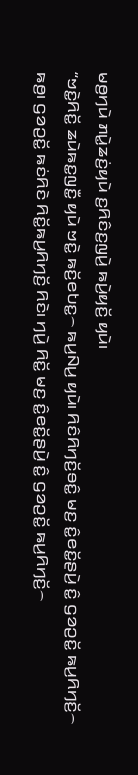ꤗꤥ꤬ꤚꤣꤧ ꤊꤣꤧ꤭ꤘꤢꤦ꤬ꤟꤣꤧ ꤢ꤬ꤖꤢꤨꤢ꤬ꤜꤣꤧ꤬ ꤒꤣꤧ꤬ꤟꤢꤩ꤬ ꤟꤣꤧ꤯
“ꤠꤢꤧ꤭ꤖꤢꤩ꤭ ꤘꤣꤧꤒꤢ꤭ꤜꤢꤪ꤭ ꤟꤣꤧ ꤠꤢꤧ꤭ ꤒꤢꤩ꤬ꤕꤝꤢ꤭꤮ ꤒꤣ꤬ꤡꤣ꤬ ꤟꤣꤧ꤯ ꤖꤢꤨꤖꤚꤢꤩ꤬ꤋꤢꤨ꤭ ꤗꤢ꤬ ꤢꤨ꤭ꤕꤢꤩ꤭ꤔꤣꤧ꤬ ꤢꤨ꤭ ꤞꤤꤑꤢꤩ꤭ ꤒꤣ꤬ꤖꤚꤢꤩ꤬꤮ ꤒꤥ꤬꤯ ꤞꤤꤑꤢꤩ꤭ ꤒꤢꤦꤖꤢꤧ ꤖꤢꤩ꤭ꤒꤣ꤬ꤖꤚꤢꤩ꤬ ꤖꤢꤧ꤯ ꤚꤣꤧ꤬ ꤖꤢꤩ꤭ ꤗꤢ꤬ ꤢꤨ꤭ꤕꤢꤩ꤭ꤔꤣꤧ꤬ ꤢꤨ꤭ ꤞꤤꤑꤢꤩ꤭ ꤒꤣ꤬ꤖꤚꤢꤩ꤬꤮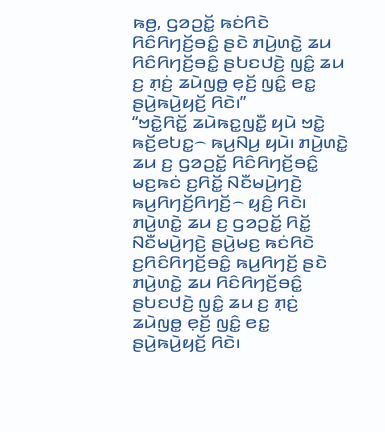ꤒꤥ꤬, ꤞꤤꤑꤢꤩ꤭ ꤒꤢꤦꤖꤢꤧ ꤖꤢꤨꤖꤚꤢꤩ꤬ꤋꤢꤨ꤭ ꤔꤢꤧ ꤊꤣꤧ꤬ꤛꤢꤧ꤭ ꤘꤣ ꤖꤢꤨꤖꤚꤢꤩ꤬ꤋꤢꤨ꤭ ꤔꤝꤢꤓꤢꤧ꤬ ꤜꤢꤨ꤭ ꤘꤣ ꤢ꤬ ꤊ꤫ꤢꤦ꤬ ꤘꤣꤧꤜꤥ꤭ ꤕ꤫ꤢꤩ꤬ ꤜꤢꤨ꤭ ꤕꤢ꤭ ꤔꤣꤧ꤬ꤒꤣꤧ꤬ꤟꤢꤩ꤬ ꤖꤢꤧ꤯”
“ꤠꤢꤧ꤭ꤖꤢꤩ꤭ ꤘꤣꤧꤒꤢ꤭ꤜꤢꤪ꤭ ꤟꤣꤧ ꤠꤢꤧ꤭ ꤒꤢꤩ꤬ꤕꤝꤢ꤭꤮ ꤒꤣ꤬ꤡꤣ꤬ ꤟꤣꤧ꤯ ꤊꤣꤧ꤬ꤛꤢꤧ꤭ ꤘꤣ ꤢ꤬ ꤞꤤꤑꤢꤩ꤭ ꤖꤢꤨꤖꤚꤢꤩ꤬ꤋꤢꤨ꤭ ꤗꤢ꤬ꤒꤢꤦ ꤢ꤬ꤖꤢꤩ꤭ ꤡꤢꤪꤗꤣꤧ꤬ꤚꤢꤧ꤬ ꤒꤣ꤬ꤖꤚꤢꤩ꤬ꤖꤚꤢꤩ꤬꤮ ꤟ꤫ꤢꤨ꤬ ꤖꤢꤧ꤯ ꤊꤣꤧ꤬ꤛꤢꤧ꤭ ꤘꤣ ꤢ꤬ ꤞꤤꤑꤢꤩ꤭ ꤖꤢꤩ꤭ ꤡꤢꤪꤗꤣꤧ꤬ꤚꤢꤧ꤬ ꤔꤣꤧ꤬ꤗꤢ꤬ ꤒꤢꤦꤖꤢꤧ ꤢ꤬ꤖꤢꤨꤖꤚꤢꤩ꤬ꤋꤢꤨ꤭ ꤒꤣ꤬ꤖꤚꤢꤩ꤬ ꤔꤢꤧ ꤊꤣꤧ꤬ꤛꤢꤧ꤭ ꤘꤣ ꤖꤢꤨꤖꤚꤢꤩ꤬ꤋꤢꤨ꤭ ꤔꤝꤢꤓꤢꤧ꤬ ꤜꤢꤨ꤭ ꤘꤣ ꤢ꤬ ꤊ꤫ꤢꤦ꤬ ꤘꤣꤧꤜꤥ꤭ ꤕ꤫ꤢꤩ꤬ ꤜꤢꤨ꤭ ꤕꤢ꤭ ꤔꤣꤧ꤬ꤒꤣꤧ꤬ꤟꤢꤩ꤬ ꤖꤢꤧ꤯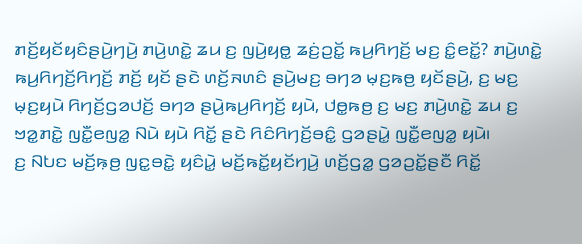ꤊꤢꤩ꤬ꤟꤢꤩꤟꤢꤨꤔꤣꤧ꤬ꤚꤣꤧ꤬ ꤊꤣꤧ꤬ꤛꤢꤧ꤭ ꤘꤣ ꤢ꤬ ꤜꤣꤧ꤬ꤟꤥ꤭ ꤘꤢꤦ꤬ꤑꤢꤩ꤭ ꤒꤣ꤬ꤖꤚꤢꤩ꤬ ꤗꤢ꤬ ꤢꤨ꤭ꤕꤢꤩ꤭? ꤊꤣꤧ꤬ꤛꤢꤧ꤭ ꤒꤣ꤬ꤖꤚꤢꤩ꤬ꤖꤚꤢꤩ꤬ ꤊꤢꤩ꤬ ꤟꤢꤩ ꤔꤢꤧ ꤛꤢꤩ꤬ꤏꤛꤢꤨ ꤔꤣꤧ꤬ꤗꤢ꤬ ꤋꤚꤤ ꤗ꤫ꤢ꤬ꤒꤥ꤬ ꤟꤢꤩꤔꤣꤧ꤬, ꤢ꤬ ꤗꤢ꤬ ꤗ꤫ꤢ꤬ꤟꤣꤧ ꤖꤚꤢꤩ꤬ꤞꤤꤓꤢꤩ꤬ ꤋꤚꤤ ꤔꤣꤧ꤬ꤒꤣ꤬ꤖꤚꤢꤩ꤬ ꤟꤣꤧ, ꤓꤥ꤭ꤒꤥ꤬ ꤢ꤬ ꤗꤢ꤬ ꤊꤣꤧ꤬ꤛꤢꤧ꤭ ꤘꤣ ꤢ꤬ ꤠꤤ꤭ꤊꤢꤧ꤭ ꤜꤢꤪ꤭ꤕꤜꤤ꤭ ꤡꤣꤧ ꤟꤣꤧ ꤖꤢꤩ꤭ ꤔꤢꤧ ꤖꤢꤨꤖꤚꤢꤩ꤬ꤋꤢꤨ꤭ ꤞꤤꤔꤣꤧ꤭ ꤜꤢꤪ꤭ꤕꤜꤤ꤭ ꤟꤣꤧ꤯
ꤢ꤬ ꤡꤝꤢ ꤗꤢꤩ꤬ꤒ꤫ꤥ꤬ ꤜꤢ꤭ꤋꤢꤧ꤭ ꤟꤢꤨꤣꤧ꤭ ꤗꤢꤩ꤬ꤒꤢꤩ꤭ꤟꤢꤩꤚꤣꤧ꤬ ꤛꤢꤩ꤬ꤞꤤ꤭ ꤞꤤꤑꤢꤩ꤭ꤔꤢꤪ ꤖꤢꤩ꤭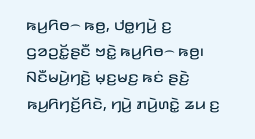ꤒꤣ꤬ꤖꤥ꤮ ꤒꤥ꤬, ꤓꤥ꤭ꤚꤣꤧ꤬ ꤢ꤬ ꤞꤤꤑꤢꤩ꤭ꤔꤢꤪ ꤠꤢꤧ꤭ ꤒꤣ꤬ꤖꤥ꤮ ꤒꤥ꤬꤯
ꤡꤢꤪꤗꤣꤧ꤬ꤚꤢꤧ꤬ ꤗ꤫ꤢ꤬ꤗꤢ꤬ ꤒꤢꤦ ꤔꤢꤧ꤬ ꤒꤣ꤬ꤖꤚꤢꤩ꤬ꤖꤢꤧ, ꤚꤣꤧ꤬ ꤊꤣꤧ꤬ꤛꤢꤧ꤭ ꤘꤣ ꤢ꤬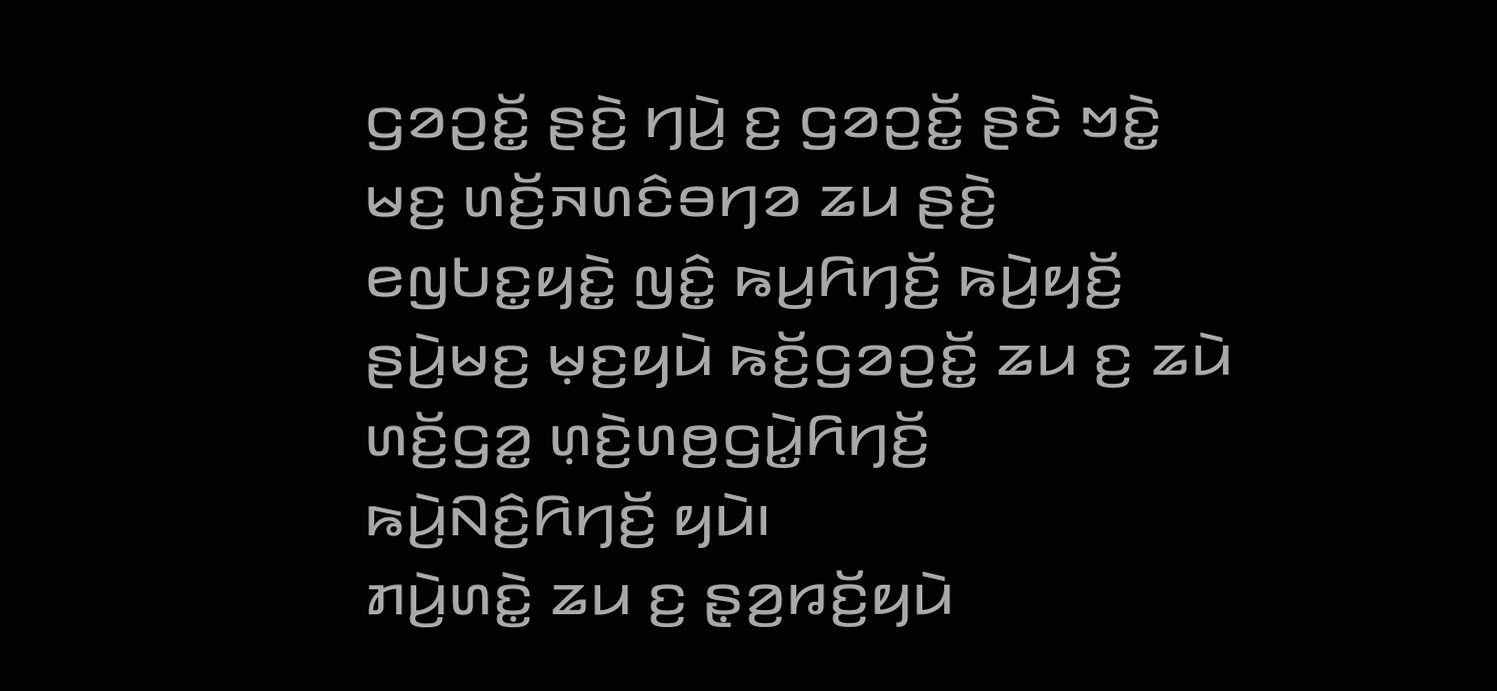ꤞꤤꤑꤢꤩ꤭ ꤔꤢꤧ꤬ ꤚꤣꤧ꤬ ꤢ꤬ ꤞꤤꤑꤢꤩ꤭ ꤔꤢꤧ ꤠꤢꤧ꤭ ꤗꤢ꤬ ꤛꤢꤩ꤬ꤏꤛꤢꤨꤋꤚꤤ ꤘꤣ ꤔꤢꤧ꤬ ꤕꤜꤝꤢ꤭ꤟꤢꤧ꤭ ꤜꤢꤨ꤭ ꤒꤣ꤬ꤖꤚꤢꤩ꤬ ꤒꤣꤧ꤬ꤟꤢꤩ꤬ ꤔꤣꤧ꤬ꤗꤢ꤬ ꤗ꤫ꤢ꤬ꤟꤣꤧ ꤒꤢꤩ꤬ꤞꤤꤑꤢꤩ꤭ ꤘꤣ ꤢ꤬ ꤘꤣꤧ ꤛꤢꤩ꤬ꤞꤤ꤭ ꤛ꤫ꤢꤧ꤬ꤛꤥ꤬ꤞꤣꤧ꤭ꤖꤚꤢꤩ꤬ ꤒꤣꤧ꤬ꤡꤢꤨ꤬ꤖꤚꤢꤩ꤬ ꤟꤣꤧ꤯
ꤊꤣꤧ꤬ꤛꤢꤧ꤭ ꤘꤣ ꤢ꤬ ꤔ꤫ꤤ꤬ꤙꤢꤩ꤬ꤟꤣꤧ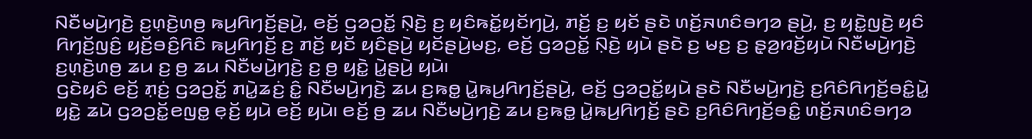ꤡꤢꤪꤗꤣꤧ꤬ꤚꤢꤧ꤬ ꤢ꤬ꤛ꤫ꤢꤧ꤬ꤛꤥ꤬ ꤒꤣ꤬ꤖꤚꤢꤩ꤬ꤔꤣꤧ꤬, ꤕꤢꤩ꤬ ꤞꤤꤑꤢꤩ꤭ ꤡ꤫ꤢꤧ꤬ ꤢ꤬ ꤟꤢꤨꤒꤢꤩ꤭ꤟꤢꤩꤚꤣꤧ꤬, ꤊꤢꤩ꤬ ꤢ꤬ ꤟꤢꤩ ꤔꤢꤧ ꤛꤢꤩ꤬ꤏꤛꤢꤨꤋꤚꤤ ꤔꤣꤧ꤬, ꤢ꤬ ꤟꤢꤧ꤭ꤜꤢꤧ꤬ ꤟꤢꤨ ꤖꤚꤢꤩ꤬ꤜꤢꤨ꤬ ꤟꤢꤩ꤬ꤋꤢꤨ꤬ꤖꤢꤨ ꤒꤣ꤬ꤖꤚꤢꤩ꤬ ꤢ꤬ ꤊꤢꤩ꤬ ꤟꤢꤩ ꤟꤢꤨꤔꤣꤧ꤬ ꤟꤢꤩꤔꤣꤧ꤬ꤗꤢ꤬, ꤕꤢꤩ꤬ ꤞꤤꤑꤢꤩ꤭ ꤡ꤫ꤢꤧ꤬ ꤟꤣꤧ ꤔꤢꤧ ꤢ꤬ ꤗꤢ꤬ ꤢ꤬ ꤔ꤫ꤤ꤬ꤙꤢꤩ꤬ꤟꤣꤧ ꤡꤢꤪꤗꤣꤧ꤬ꤚꤢꤧ꤬ ꤢ꤬ꤛ꤫ꤢꤧ꤬ꤛꤥ꤬ ꤘꤣ ꤢ꤬ ꤥ꤬ ꤘꤣ ꤡꤢꤪꤗꤣꤧ꤬ꤚꤢꤧ꤬ ꤢ꤬ ꤥ꤬ ꤟꤢꤧ꤭ ꤣꤧ꤭ꤔꤣꤧ꤬ ꤟꤣꤧ꤯
ꤞꤢꤧꤟꤢꤨ ꤕꤢꤩ꤬ ꤊ꤫ꤢꤦ꤬ ꤞꤤꤑꤢꤩ꤭ ꤊꤣꤧ꤭ꤘꤢꤦ꤬ ꤢꤨ꤭ ꤡꤢꤪꤗꤣꤧ꤬ꤚꤢꤧ꤬ ꤘꤣ ꤢ꤬ꤒꤥ꤭ ꤣꤧ꤭ꤒꤣ꤬ꤖꤚꤢꤩ꤬ꤔꤣꤧ꤬, ꤕꤢꤩ꤬ ꤞꤤꤑꤢꤩ꤭ꤟꤣꤧ ꤔꤢꤧ ꤡꤢꤪꤗꤣꤧ꤬ꤚꤢꤧ꤬ ꤢ꤬ꤖꤢꤨꤖꤚꤢꤩ꤬ꤋꤢꤨ꤭ꤣꤧ꤭ ꤟꤢꤧ꤭ ꤘꤣꤧ ꤞꤤꤑꤢꤩ꤭ꤕꤜꤥ꤭ ꤕ꤫ꤢꤩ꤬ ꤟꤣꤧ ꤕꤢꤩ꤬ ꤟꤣꤧ꤯ ꤕꤢꤩ꤬ ꤥ꤬ ꤘꤣ ꤡꤢꤪꤗꤣꤧ꤬ꤚꤢꤧ꤬ ꤘꤣ ꤢ꤬ꤒꤥ꤭ ꤣꤧ꤭ꤒꤣ꤬ꤖꤚꤢꤩ꤬ ꤔꤢꤧ ꤢ꤬ꤖꤢꤨꤖꤚꤢꤩ꤬ꤋꤢꤨ꤭ ꤛꤢꤩ꤬ꤏꤛꤢꤨꤋꤚꤤ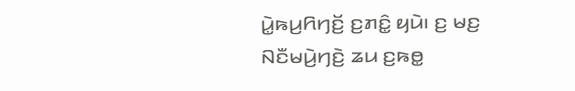ꤣꤧ꤭ꤒꤣ꤬ꤖꤚꤢꤩ꤬ ꤢ꤬ꤊꤢꤨ꤭ ꤟꤣꤧ꤯ ꤢ꤬ ꤗꤢ꤬ ꤡꤢꤪꤗꤣꤧ꤬ꤚꤢꤧ꤬ ꤘꤣ ꤢ꤬ꤒꤥ꤭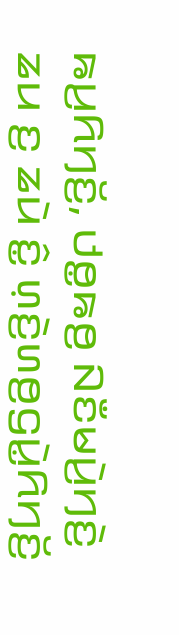ꤒꤣ꤬ꤖꤚꤢꤩ꤬, ꤓꤥ꤭ꤒꤥ꤬ ꤡꤢꤪꤗꤣꤧ꤬ꤚꤢꤧ꤬ ꤘꤣ ꤢ꤬ ꤘꤣꤧ ꤢꤨ꤭ ꤛ꤫ꤢꤧ꤬ꤛꤥ꤬ꤞꤣꤧ꤭ꤖꤚꤢꤩ꤬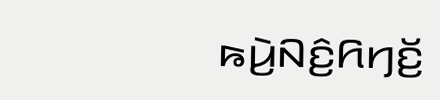ꤒꤣꤧ꤬ꤡꤢꤨ꤬ꤖꤚꤢꤩ꤬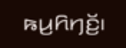ꤒꤣ꤬ꤖꤚꤢꤩ꤬꤯